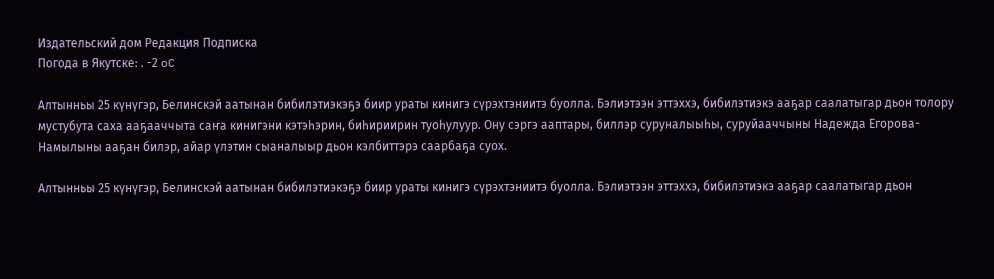Издательский дом Редакция Подписка
Погода в Якутске: . -2 oC

Алтынньы 25 күнүгэр, Белинскэй аатынан бибилэтиэкэҕэ биир ураты кинигэ сүрэхтэниитэ буолла. Бэлиэтээн эттэххэ, бибилэтиэкэ ааҕар саалатыгар дьон толору мустубута саха ааҕааччыта саҥа кинигэни кэтэһэрин, биһириирин туоһулуур. Ону сэргэ ааптары, биллэр суруналыыһы, суруйааччыны Надежда Егорова-Намылыны ааҕан билэр, айар үлэтин сыаналыыр дьон кэлбиттэрэ саарбаҕа суох.

Алтынньы 25 күнүгэр, Белинскэй аатынан бибилэтиэкэҕэ биир ураты кинигэ сүрэхтэниитэ буолла. Бэлиэтээн эттэххэ, бибилэтиэкэ ааҕар саалатыгар дьон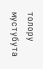толору мустубута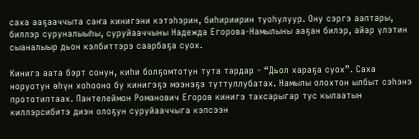саха ааҕааччыта саҥа кинигэни кэтэһэрин, биһириирин туоһулуур. Ону сэргэ ааптары, биллэр суруналыыһы, суруйааччыны Надежда Егорова-Намылыны ааҕан билэр, айар үлэтин сыаналыыр дьон кэлбиттэрэ саарбаҕа суох.

Кинигэ аата бэрт сонун, киһи болҕомтотун тута тардар - “Дьол хараҕа суох”. Саха норуотун өһүн хоһооно бу кинигэҕэ мээнэҕэ туттуллубатах. Намылы олохтон ылбыт сэһэнэ прототиптаах. Пантелеймон Романович Егоров кинигэ тахсарыгар тус кылаатын киллэрсибитэ диэн олоҕун суруйааччыга кэпсээн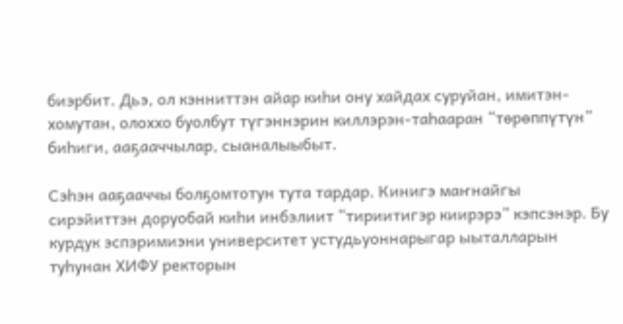биэрбит. Дьэ, ол кэнниттэн айар киһи ону хайдах суруйан, имитэн-хомутан, олоххо буолбут түгэннэрин киллэрэн-таһааран “төрөппүтүн” биһиги, ааҕааччылар, сыаналыыбыт.

Сэһэн ааҕааччы болҕомтотун тута тардар. Кинигэ маҥнайгы сирэйиттэн доруобай киһи инбэлиит “тириитигэр киирэрэ” кэпсэнэр. Бу курдук эспэримиэни университет устудьуоннарыгар ыыталларын туһунан ХИФУ ректорын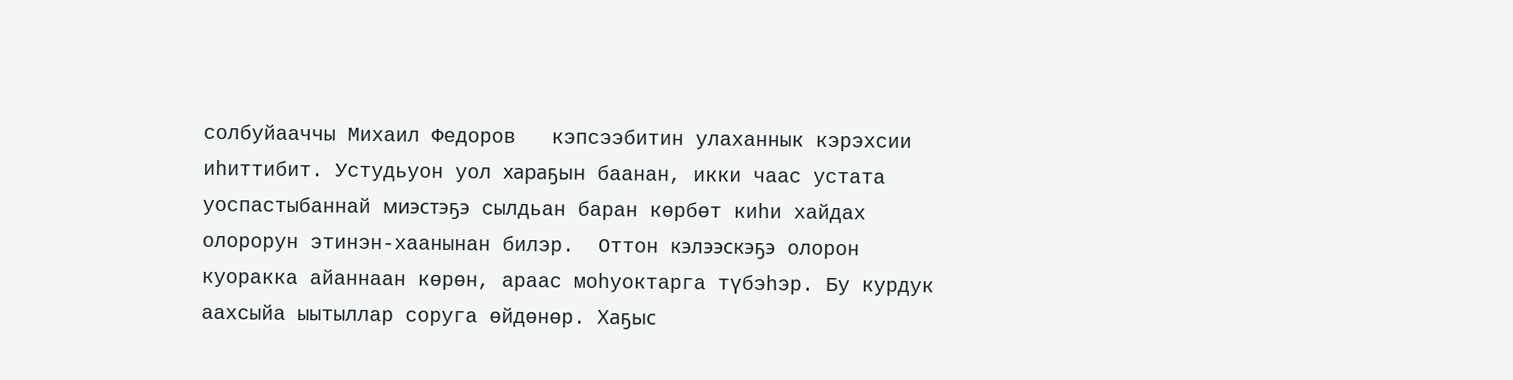солбуйааччы Михаил Федоров   кэпсээбитин улаханнык кэрэхсии иһиттибит. Устудьуон уол хараҕын баанан, икки чаас устата уоспастыбаннай миэстэҕэ сылдьан баран көрбөт киһи хайдах олорорун этинэн-хаанынан билэр.  Оттон кэлээскэҕэ олорон куоракка айаннаан көрөн, араас моһуоктарга түбэһэр. Бу курдук аахсыйа ыытыллар соруга өйдөнөр. Хаҕыс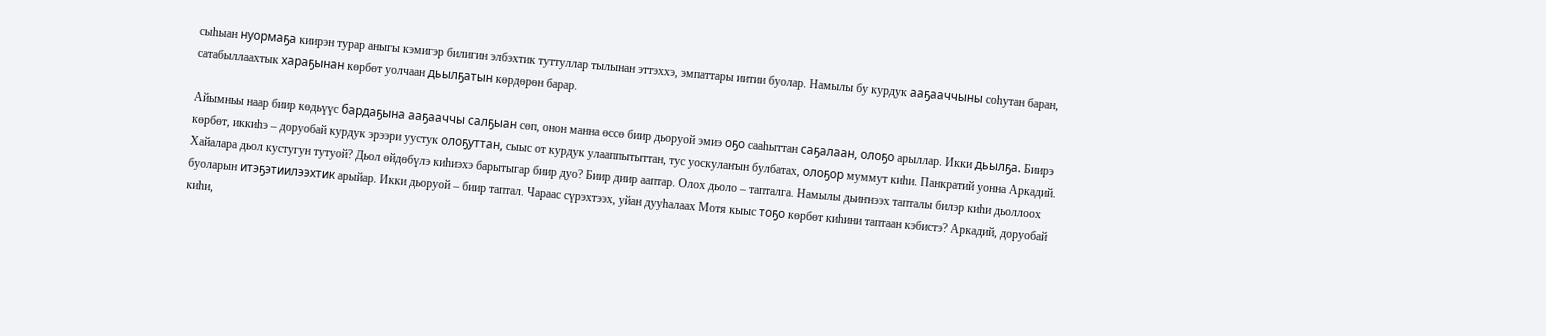сыһыан нуормаҕа киирэн турар аныгы кэмигэр билигин элбэхтик туттуллар тылынан эттэххэ, эмпаттары иитии буолар. Намылы бу курдук ааҕааччыны соһутан баран, сатабыллаахтык хараҕынан көрбөт уолчаан дьылҕатын көрдөрөн барар.

Айымньы наар биир көдьүүс бардаҕына ааҕааччы салҕыан сөп, онон манна өссө биир дьоруой эмиэ оҕо сааһыттан саҕалаан, олоҕо арыллар. Икки дьылҕа. Биирэ көрбөт, иккиһэ – доруобай курдук эрээри уустук олоҕуттан, сыыс от курдук улааппытыттан, тус уоскулаҥын булбатах, олоҕор муммут киһи. Панкратий уонна Аркадий. Хайалара дьол кустугун тутуой? Дьол өйдөбүлэ киһиэхэ барытыгар биир дуо? Биир диир ааптар. Олох дьоло – тапталга. Намылы дьиҥнээх тапталы билэр киһи дьоллоох буоларын итэҕэтиилээхтик арыйар. Икки дьоруой – биир таптал. Чараас сүрэхтээх, уйан дууһалаах Мотя кыыс тоҕо көрбөт киһини таптаан кэбистэ? Аркадий, доруобай киһи,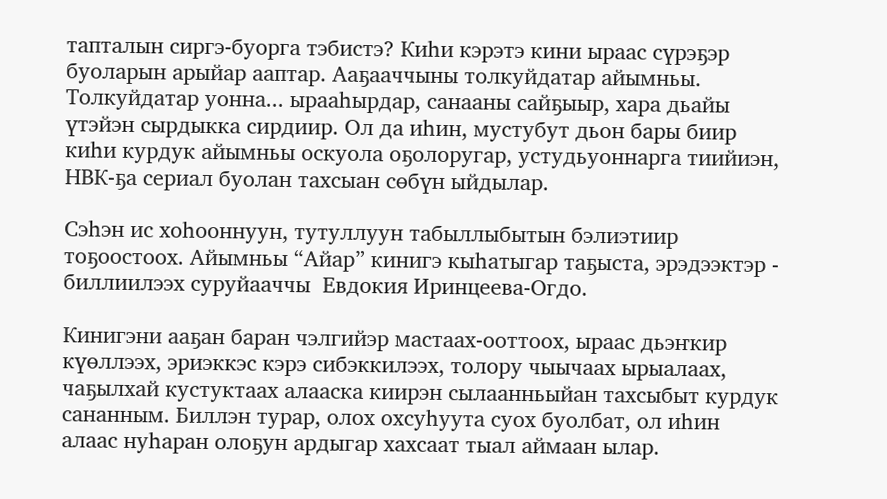тапталын сиргэ-буорга тэбистэ? Киһи кэрэтэ кини ыраас сүрэҕэр буоларын арыйар ааптар. Ааҕааччыны толкуйдатар айымньы. Толкуйдатар уонна... ырааһырдар, санааны сайҕыыр, хара дьайы үтэйэн сырдыкка сирдиир. Ол да иһин, мустубут дьон бары биир киһи курдук айымньы оскуола оҕолоругар, устудьуоннарга тиийиэн, НВК-ҕа сериал буолан тахсыан сөбүн ыйдылар.

Сэһэн ис хоһооннуун, тутуллуун табыллыбытын бэлиэтиир тоҕоостоох. Айымньы “Айар” кинигэ кыһатыгар таҕыста, эрэдээктэр - биллиилээх суруйааччы  Евдокия Иринцеева-Огдо.

Кинигэни ааҕан баран чэлгийэр мастаах-ооттоох, ыраас дьэҥкир күөллээх, эриэккэс кэрэ сибэккилээх, толору чыычаах ырыалаах, чаҕылхай кустуктаах алааска киирэн сылаанньыйан тахсыбыт курдук сананным. Биллэн турар, олох охсуһуута суох буолбат, ол иһин алаас нуһаран олоҕун ардыгар хахсаат тыал аймаан ылар.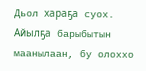Дьол хараҕа суох. Айылҕа барыбытын маанылаан, бу олоххо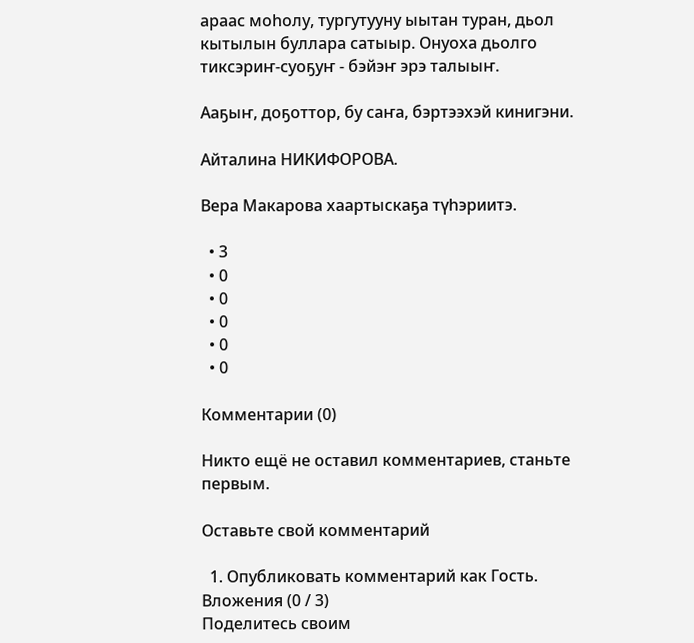араас моһолу, тургутууну ыытан туран, дьол кытылын буллара сатыыр. Онуоха дьолго тиксэриҥ-суоҕуҥ - бэйэҥ эрэ талыыҥ.

Ааҕыҥ, доҕоттор, бу саҥа, бэртээхэй кинигэни.

Айталина НИКИФОРОВА.

Вера Макарова хаартыскаҕа түһэриитэ.

  • 3
  • 0
  • 0
  • 0
  • 0
  • 0

Комментарии (0)

Никто ещё не оставил комментариев, станьте первым.

Оставьте свой комментарий

  1. Опубликовать комментарий как Гость.
Вложения (0 / 3)
Поделитесь своим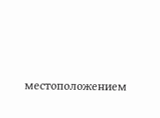местоположением